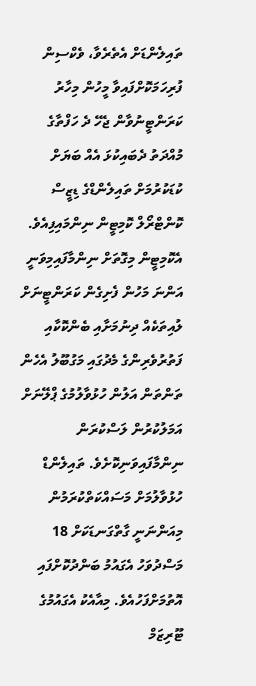ތައިލެންޑަށް އެތެރެވާ، ވެކްސިން ފުރިހަމަކޮށްފައިވާ މީހުން މިހާރު ކަރަންޓީނުވާން ޖެހޭ ދެ ހަފްތާގެ މުއްދަތު ދެބައިކުޅަ އެއް ބަޔަށް ކުޑަކުރުމަށް ތައިލެންޑްގެ ޑިޒީސް ކޮންޓްރޯލް ކޮމިޓީން ނިންމައިފިއެވެ.
އެކޮމިޓީން މިގޮތަށް ނިންމާފައިމިވަނީ އަންނަ މަހުން ފެށިގެން ކަރަންޓީނަށް ލުއިތަކެއް ދިނުމަށާއި ބެންކޮކާއި ފަތުރުވެރިންގެ މެދުގައި މަގުބޫލު އެހެން ތަންތަން އަލުން ހުޅުވާލުމުގެ ޕްލޭނަށް އަމަލުކުރުން ލަސްކުރަން ނިންމާފައިވަނިކޮށެވެ. ތައިލެންޑް ހުޅުވާލުމަށް މަސައްކަތްކުރަމުން މިއަންނަނީ ގާތްގަނޑަކަށް 18 މަސްދުވަހު އެގައުމު ބަންދުކޮށްފައި އޮތުމަށްފަހުއެވެ. މިއާއެކު އެގައުމުގެ ޓޫރިޒަމް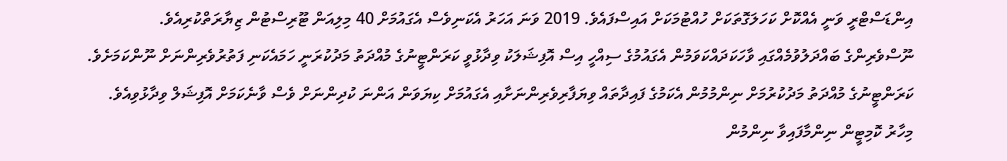އިންޑަސްޓްރީ ވަނީ އެއްކޮށް ކަހަލަގޮތަކަށް ހުއްޓުމަކަށް އައިސްފައެވެ. 2019 ވަނަ އަހަރު އެކަނިވެސް އެގައުމަށް 40 މިލިއަން ޓޫރިސްޓުން ޒިޔާރަތްކުރިއެވެ.
ނޫސްވެރިންގެ ބައްދަލުވުމެއްގައި ވާހަކަދައްކަވަމުން އެގައުމުގެ ސިއްހީ އިސް އޮފިޝަލަކު ވިދާޅުވީ ކަރަންޓީނުގެ މުއްދަތު މަދުކުރަނީ ހަމައެކަނި ފަތުރުވެރިންނަށް ނޫންކަމަށެވެ. ކަރަންޓީނުގެ މުއްދަތު މަދުކުރުމަށް ނިންމުމުން އެކަމުގެ ފައިދާތައް ވިޔަފާރިވެރިންނަށާއި އެގައުމަށް ކިޔަވަން އަންނަ ކުދިންނަށް ވެސް ވާނެކަމަށް އޮފިޝަލް ވިދާޅުވިއެވެ.
މިހާރު ކޮމިޓީން ނިންމާފައިވާ ނިންމުން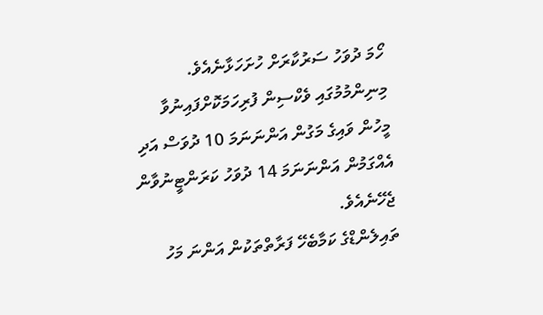ހޯމަ ދުވަހު ސަރުކާރަށް ހުށަހަޅާނެއެވެ. މިނިންމުމުގައި ވެކްސިން ފުރިހަމަކޮށްފައިނުވާ މީހުން ވައިގެ މަގުން އަންނަނަމަ 10 ދުވަސް އަދި އެއްގަމުން އަންނަނަމަ 14 ދުވަހު ކަރަންޓީނުވާން ޖެހޭނެއެވެ.
ތައިލެންޑްގެ ކަމާބެހޭ ފަރާތްތަކުން އަންނަ މަހު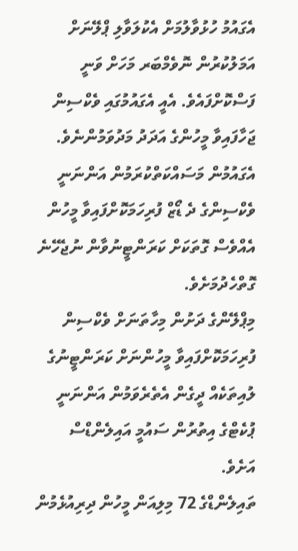އެގައުމު ހުޅުވާލުމަށް އެކުލަވާލި ޕްލޭނަށް އަމަލުކުރުން ނޮވެމްބަރ މަހަށް ވަނީ ފަސްކޮށްފައެވެ. އެއީ އެގައުމުގައި ވެކްސިން ޖަހާފައިވާ މީހުންގެ އަދަދު މަދުވަމުންނެވެ. އެގައުމުން މަސައްކަތްކުރަމުން އަންނަނީ ވެކްސިންގެ ދެ ޑޯޒް ފުރިހަމަކޮށްފައިވާ މީހުން އެއްވެސް ގޮތަކަށް ކަރަންޓީނުވާން ނުޖެހޭނެ ގޮތްހެދުމަށެވެ.
މިޕްލޭންގެ ދަށުން މިހާތަނަށް ވެކްސިން ފުރިހަމަކޮށްފައިވާ މީހުންނަށް ކަރަންޓީނުގެ ލުއިތަކެއް ދީގެން އެތެރެވަމުން އަންނަނީ ޕުކެޓްގެ އިތުރުން ސައުމީ އައިލެންޑްސް އަށެވެ.
ތައިލެންޑްގެ 72 މިލިއަން މީހުން ދިރިއުޅެމުން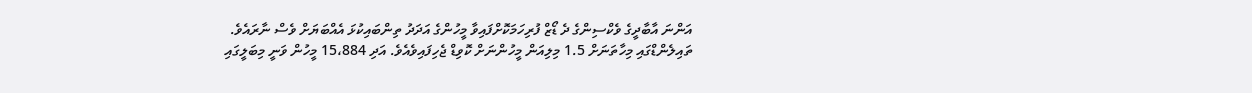އަންނަ އާބާދީގެ ވެކްސިންގެ ދެ ޑޯޒް ފުރިހަމަކޮށްފައިވާ މީހުންގެ އަދަދު ތިންބައިކުޅަ އެއްބަޔަށް ވެސް ނާރައެވެ.
ތައިލެންޑްގައި މިހާތަނަށް 1.5 މިލިއަން މީހުންނަށް ކޮވިޑް ޖެހިފައިވެއެވެ. އަދި 15،884 މީހުން ވަނީ މިބަލީގައި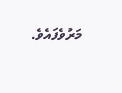މަރުވެފައެވެ.